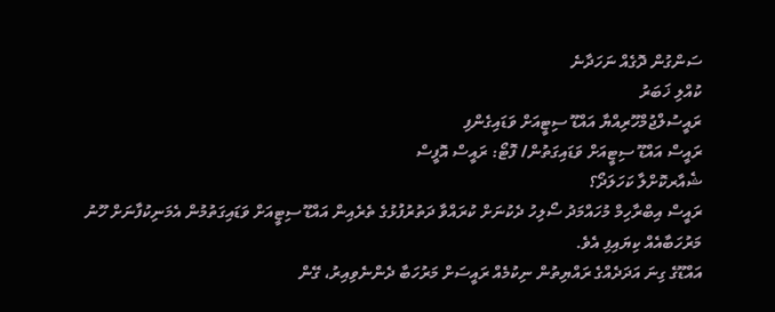ސަންގުން ދޮގެއް ނަހަދާނެ
ކުއްލި ޚަބަރު
ރައީސުލްޖުމްހޫރިއްޔާ އައްޑޫ ސިޓީއަށް ވަޑައިގެންފި
ރައީސް އައްޑޫ ސިޓީއަށް ވަޑައިގަތުން/ ފޮޓޯ: ރައީސް އޮފީސް
ޝެއާރކޮށްލާ ކަހަލަދޯ؟
ރައީސް އިބްރާހިމް މުހައްމަދު ސޯލިހު ދެކުނަށް ކުރައްވާ ދަތުރުފުޅުގެ ތެރެއިން އައްޑޫ ސިޓީއަށް ވަޑައިގަތުމުން އެމަނިކުފާނަށް ހޫނު މަރުހަބާއެއް ކިޔައިފި އެވެ.
އައްޑޫގެ ގިނަ އަދަދެއްގެ ރައްޔިތުން ނިކުމެއް ރައީސަށް މަރުހަބާ ދެންނެވިއިރު، ގޭން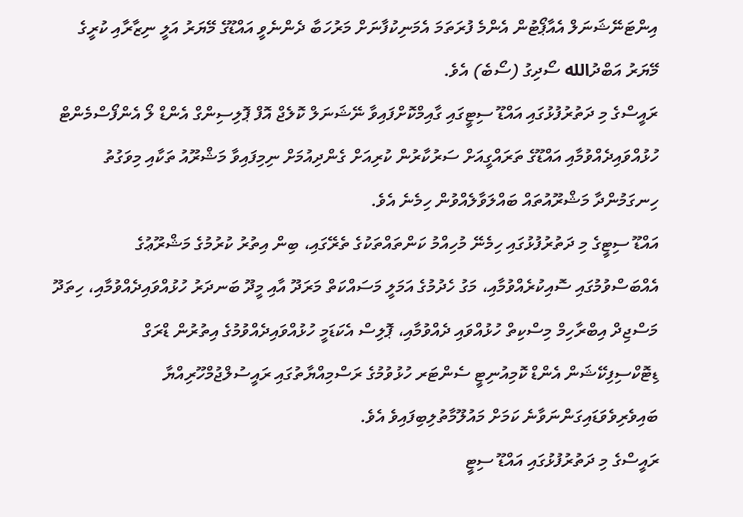އިންޓަނޭޝަނަލް އެއާޕޯޓުން އެންމެ ފުރަތަމަ އެމަނިކުފާނަށް މަރުހަބާ ދެންނެވީ އައްޑޫގެ މޭޔަރު އަލީ ނިޒާރާއި ކުރީގެ މޭޔަރު އަބްދުالله ސޯދިގު (ސޯބެ) އެވެ.
ރައީސްގެ މި ދަތުރުފުޅުގައި އައްޑޫ ސިޓީގައި ގާއިމްކޮށްފައިވާ ނޭޝަނަލް ކޮލެޖް އޮފް ޕޮލިސިންގް އެންޑް ލޯ އެންފޯސްމެންޓް ހުޅުއްވައިދެއްވުމާއި އައްޑޫގެ ތަރައްގީއަށް ސަރުކާރުން ކުރިއަށް ގެންދިއުމަށް ނިމިފައިވާ މަޝްރޫއު ތަކާއި މިވަގުތު ހިނގަމުންދާ މަޝްރޫއުތައް ބައްލަވާލެއްވުން ހިމެނެ އެވެ.
އައްޑޫ ސިޓީގެ މި ދަތުރުފުޅުގައި ހިމެނޭ މުހިއްމު ކަންތައްތަކުގެ ތެރޭގައި، ބިން އިތުރު ކުރުމުގެ މަޝްރޫޢުގެ އެއްބަސްވުމުގައި ސޮއިކުރެއްވުމާއި، މަގު ހެދުމުގެ އަމަލީ މަސައްކަތް މަރަދޫ އާއި މީދޫ ބަނދަރު ހުޅުއްވައިދެއްވުމާއި، ހިތަދޫ މަސްޖިދް އިބްރާހިމް މިސްކިތް ހުޅުއްވައި ދެއްވުމާއި، ޕޮލިސް އެކަޑަމީ ހުޅުއްވައިދެއްވުމުގެ އިތުރުން ޑްރަގް ޑިޓޮކްސިފިކޭޝަން އެންޑް ކޮމިއުނިޓީ ސެންޓަރ ހުޅުވުމުގެ ރަސްމިއްޔާތުގައި ރައީސުލްޖުމްހޫރިއްޔާ ބައިވެރިވެވަޑައިގަންނަވާނެ ކަމަށް މައުލޫމާތުލިބިފައިވެ އެވެ.
ރައީސްގެ މި ދަތުރުފުޅުގައި އައްޑޫ ސިޓީ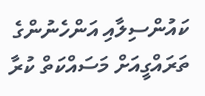ކައުންސިލާއި އަންހެނުންގެ ތަރައްގީއަށް މަސައްކަތް ކުރާ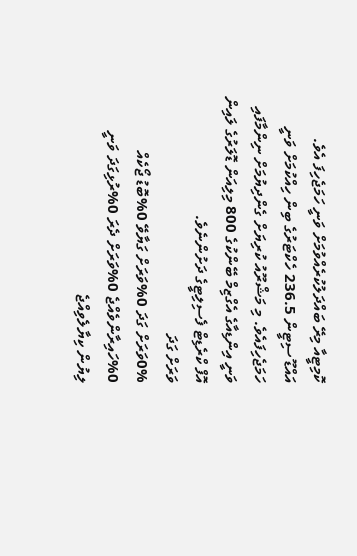ކޮމިޓީއާ މިރޭ ބައްދަލުކުރެއްވުމަށް ވަނީ ހަމަޖެހިފަ އެވެ.
އައްޑޫ ސިޓީން 236.5 ހެކްޓަރުގެ ބިން ހިއްކުމަށް ވަނީ ހަމަޖެހިފައެވެ. މި މަޝްރޫއު ކުރިޔަށް ގެންދިޔުމަށް ނިންމާފައި ވަނީ އިންޑިއާގެ އެގްޒިމް ބޭންކުގެ 800 މިލިއަން ޑޮލަރުގެ ލައިން އޮފް ކްރެޑިޓް ފެސިލިޓީގެ ދަށުންނެވެ.
ވަރަށް ގަދަ
0%ވަރަށް ގަދަ 0%ވަރަށް ގަޔާވޭ 0%ބޮޑު ޖޯކެއް 0%ހައިރާންވެއްޖެ 0%ވަރަށް ދެރަ 0%ރުޅިގަދަ ވަނީ
ލިޔުން ކިޔާލެވިއްޖެ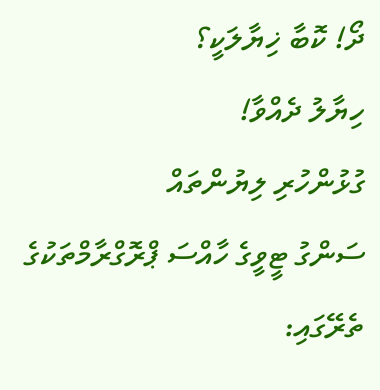ދޯ! ކޮބާ ޚިޔާލަކީ؟
ހިޔާލު ދެއްވާ!
ގުޅުންހުރި ލިޔުންތައް
ސަންގު ޓީވީގެ ހާއްސަ ޕްރޮގްރާމްތަކުގެ ތެރޭގައި: